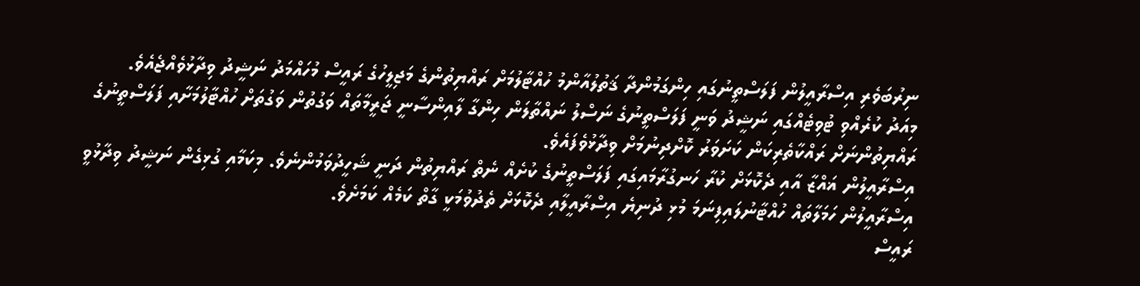ނިރުބަވެރި އިސްރާއީލުން ފަލަސްތީނުގައި ހިންގަމުންދާ ޤަތުލުއާންމު ހުއްޓާލުމަށް ރައްޔިތުންގެ މަޖިލީހުގެ ރައީސް މުހައްމަދު ނަޝީދު ވިދާޅުވެއްޖެއެވެ.
މިއަދު ކުރެއްވި ޓުވިޓެއްގައި ނަޝީދު ވަނީ ފަލަސްތީނުގެ ނަސްލު ނައްތާލަން ހިންގާ ލާއިންސާނީ ޖަރީމާތައް ވަގުތުން ވަގުތަށް ހުއްޓާލުމަށާއި ފަލަސްތީނުގެ ރައްޔިތުންނަށް ރައްކާތެރިކަން ކަށަވަރު ކޮށްދިނުމަށް ވިދާޅުވެފައެވެ.
އިސްރާއީލުން ޣައްޒާ އާއި ދެކޮޅަށް ކުރާ ހަނގުރާމައިގައި ފަލަސްތީނުގެ ކުށެއް ނެތް ރައްޔިތުން ދަނީ ޝަހީދުވަމުންނެވެ. މިކަމާއި ގުޅިގެން ނަޝީދު ވިދާޅުވީ އިސްރާއީލުން ހަމަލާތައް ހުއްޓާނުލައިފިނަމަ މުޅި ދުނިޔެ އިސްރާއީލާއި ދެކޮޅަށް ތެދުވުމަކީ ގާތް ކަމެއް ކަމަށެވެ.
ރައީސް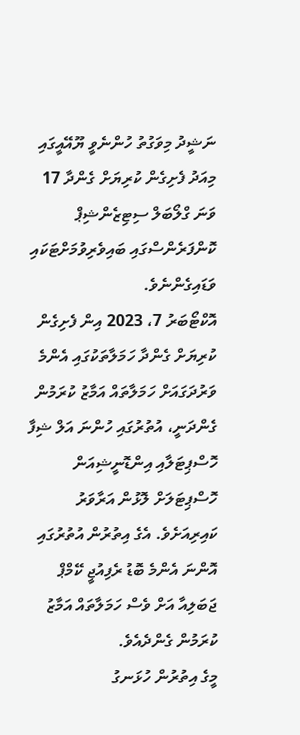ނަޝީދު މިވަގުތު ހުންނެވީ ޔޫއޭއީގައި މިއަދު ފެށިގެން ކުރިޔަށް ގެންދާ 17 ވަނަ ގްލޯބަލް ސިޓިޒެންޝިޕް ކޮންފަރެންސްގައި ބައިވެރިވުމަށްޓަކައި ވަޑައިގެންނެވެ.
އޮކްޓޯބަރު 7، 2023 އިން ފެށިގެން ކުރިޔަށް ގެންދާ ހަމަލާތަކުގައި އެންމެ ވަރުދަގައަށް ހަމަލާތައް އަމާޒު ކުރަމުން ގެންދަނީ، އުތުރުގައި ހުންނަ އަލް ޝިފާ ހޮސްޕިޓަލާއި އިންޑޮނީޝިއަން ހޮސްޕިޓަލަށް ލޮޅުން އަރާވަރު ކައިރިއަށެވެ. އެގެ އިތުރުން އުތުރުގައި އޮންނަ އެންމެ ބޮޑު ރެފިއުޖީ ކޭމްޕް ޖަބަލިއާ އަށް ވެސް ހަމަލާތައް އަމާޒު ކުރަމުން ގެންދެއެވެ.
މީގެ އިތުރުން ހުޅަނގު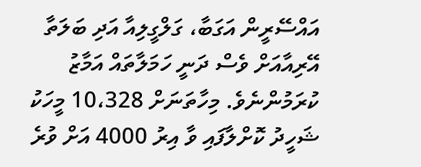އައްސޭރީން އަގަބާ، ގަލްގީލިއާ އަދި ބަލަތާ އޭރިއާއަށް ވެސް ދަނީ ހަމަލާތައް އަމާޒު ކުރަމުންނެވެ. މިހާތަނަށް 10،328 މީހަކު ޝަހީދު ކޮށްލާފައި ވާ އިރު 4000 އަށް ވުރެ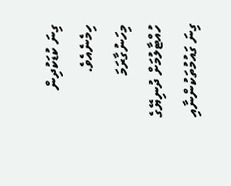ގިނަ ކުޑަކުދިން ހިމެނެއެވެ.
މިހަނުގާރަމަ ހުއްޓާލުމަށް ދުނިޔޭގެ ގިނަ ގައުމުތަކުންނާއި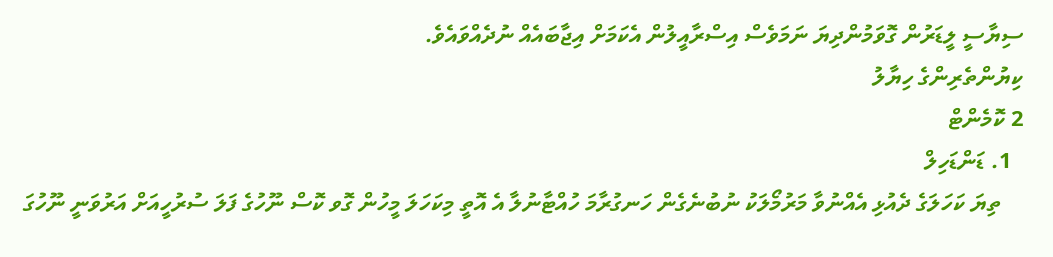ސިޔާސީ ލީޑަރުން ގޮވަމުންދިޔަ ނަމަވެސް އިސްރާއީލުން އެކަމަށް އިޖާބައެއް ނުދެއްވައެވެ.
ކިޔުންތެރިންގެ ހިޔާލު
2 ކޮމެންޓް
  1. ޑަންޑަހިލް
    ތިޔަ ކަހަލަގެ ދެއުޅި އެއްނުވާ މަރުމޯލަކު ނުބުނެގެން ހަނގުރާމަ ހުއްޓާނުލާ އެ އޮތީ މިކަހަލަ މީހުން ގޮވ ކޮސް ނޫހުގެ ފަލަ ސުރުހީއަށް އަރުވަނީ ނޫހުގަ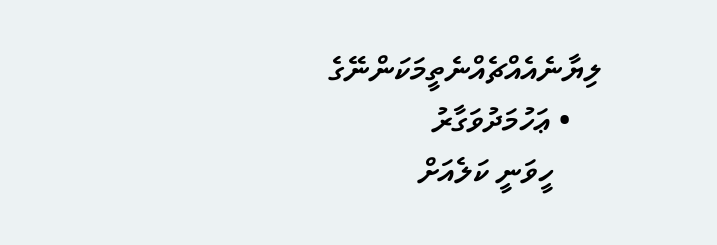ލިޔާނެއެއްޗެއްނެތީމަކަންނޭގެ
    • ޢަހުމަދުވަގާރު
      ހީވަނީ ކަލެއަށް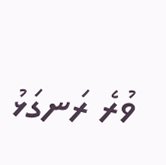ވުރެ ރަނގަޅު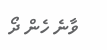ވާނެ ހެން ދޯ